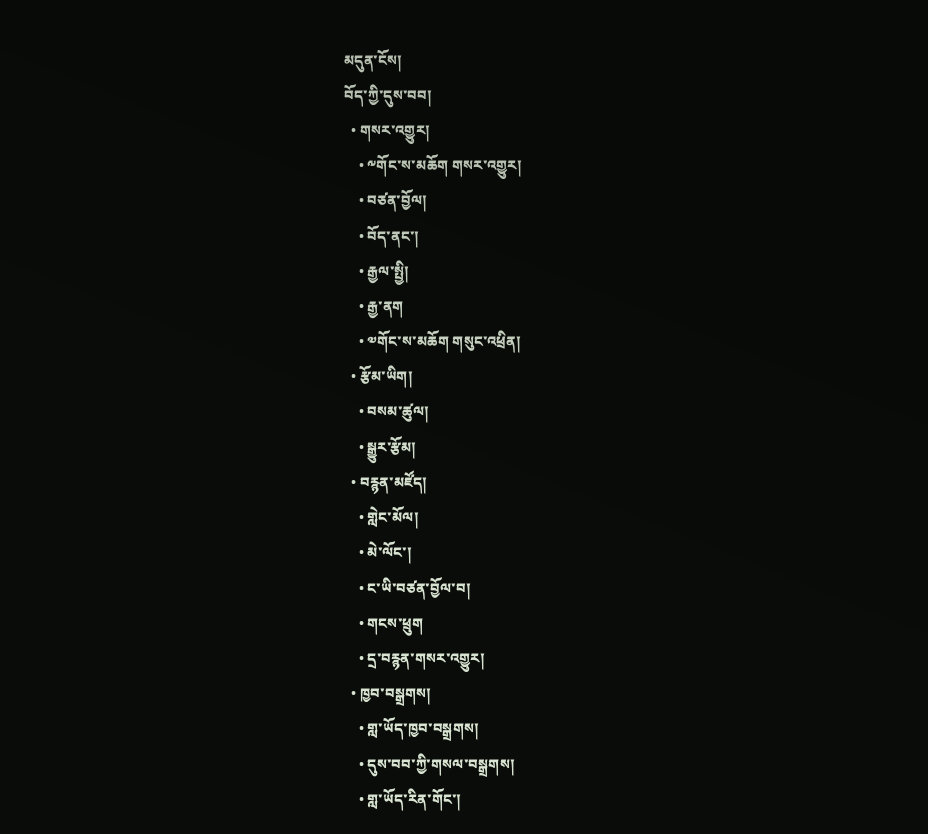མདུན་ངོས།
བོད་ཀྱི་དུས་བབ།
  • གསར་འགྱུར།
    • ༸གོང་ས་མཆོག གསར་འགྱུར།
    • བཙན་བྱོལ།
    • བོད་ནང་།
    • རྒྱལ་སྤྱི།
    • རྒྱ་ནག
    • ༧གོང་ས་མཆོག གསུང་འཕྲིན།
  • རྩོམ་ཡིག།
    • བསམ་ཚུལ།
    • སྒྱུར་རྩོམ།
  • བརྙན་མཛོད།
    • གླེང་མོལ།
    • མེ་ལོང་།
    • ང་ཡི་བཙན་བྱོལ་བ།
    • གངས་ཕྲུག
    • དྲ་བརྙན་གསར་འགྱུར།
  • ཁྱབ་བསྒྲགས།
    • གླ་ཡོད་ཁྱབ་བསྒྲགས།
    • དུས་བབ་ཀྱི་གསལ་བསྒྲགས།
    • གླ་ཡོད་རིན་གོང་།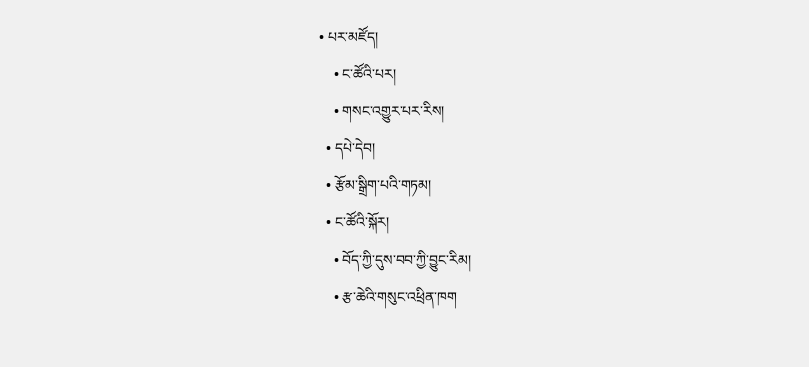• པར་མཛོད།
    • ང་ཚོའི་པར།
    • གསང་འགྱུར་པར་རིས།
  • དཔེ་དེབ།
  • རྩོམ་སྒྲིག་པའི་གཏམ།
  • ང་ཚོའི་སྐོར།
    • བོད་ཀྱི་དུས་བབ་ཀྱི་བྱུང་རིམ།
    • རྩ་ཆེའི་གསུང་འཕྲིན་ཁག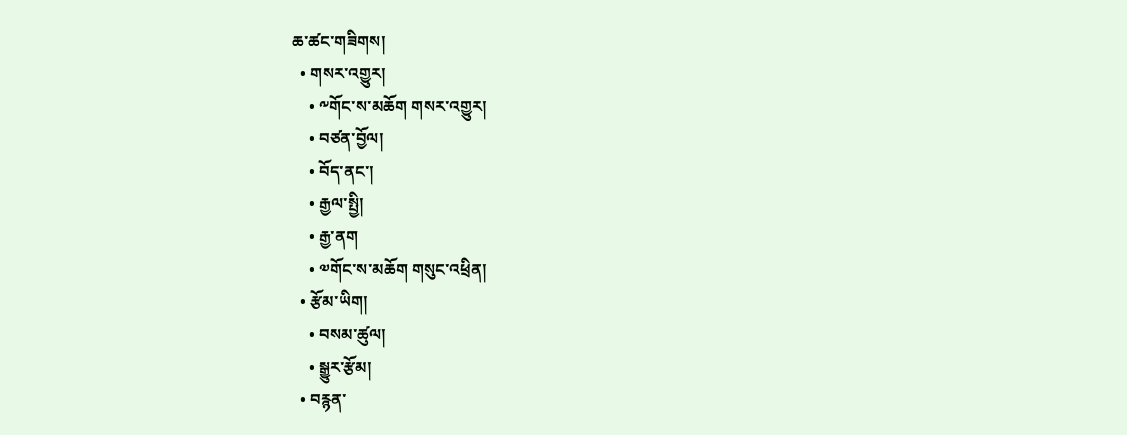ཆ་ཚང་གཟིགས།
  • གསར་འགྱུར།
    • ༸གོང་ས་མཆོག གསར་འགྱུར།
    • བཙན་བྱོལ།
    • བོད་ནང་།
    • རྒྱལ་སྤྱི།
    • རྒྱ་ནག
    • ༧གོང་ས་མཆོག གསུང་འཕྲིན།
  • རྩོམ་ཡིག།
    • བསམ་ཚུལ།
    • སྒྱུར་རྩོམ།
  • བརྙན་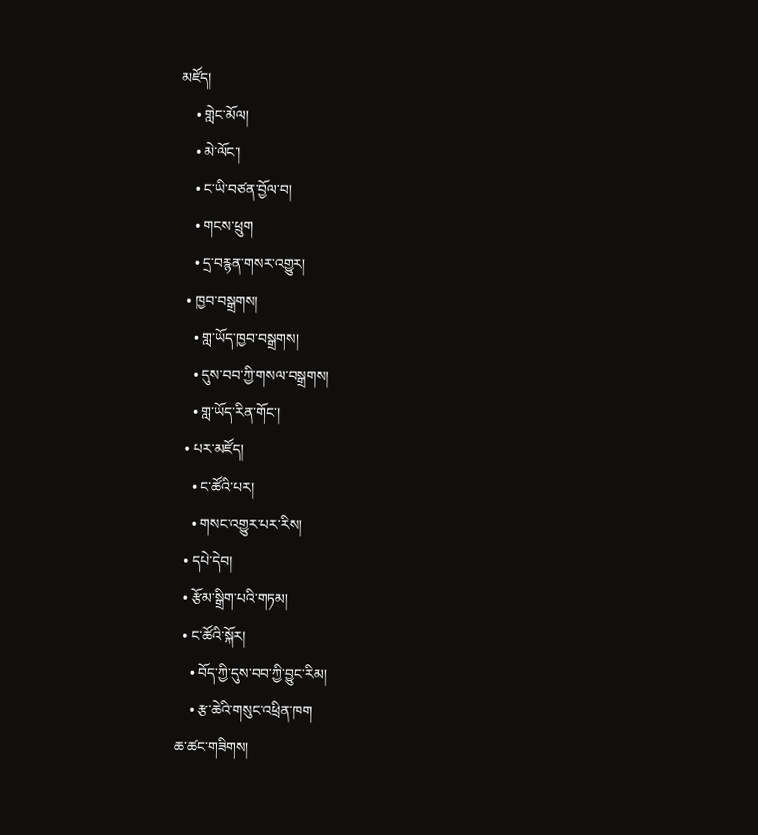མཛོད།
    • གླེང་མོལ།
    • མེ་ལོང་།
    • ང་ཡི་བཙན་བྱོལ་བ།
    • གངས་ཕྲུག
    • དྲ་བརྙན་གསར་འགྱུར།
  • ཁྱབ་བསྒྲགས།
    • གླ་ཡོད་ཁྱབ་བསྒྲགས།
    • དུས་བབ་ཀྱི་གསལ་བསྒྲགས།
    • གླ་ཡོད་རིན་གོང་།
  • པར་མཛོད།
    • ང་ཚོའི་པར།
    • གསང་འགྱུར་པར་རིས།
  • དཔེ་དེབ།
  • རྩོམ་སྒྲིག་པའི་གཏམ།
  • ང་ཚོའི་སྐོར།
    • བོད་ཀྱི་དུས་བབ་ཀྱི་བྱུང་རིམ།
    • རྩ་ཆེའི་གསུང་འཕྲིན་ཁག
ཆ་ཚང་གཟིགས།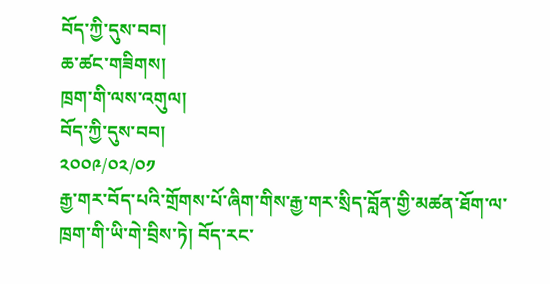བོད་ཀྱི་དུས་བབ།
ཆ་ཚང་གཟིགས།
ཁྲག་གི་ལས་འགུལ།
བོད་ཀྱི་དུས་བབ།
༢༠༠༩/༠༢/༠༡
རྒྱ་གར་བོད་པའི་གྲོགས་པོ་ཞིག་གིས་རྒྱ་གར་སྲིད་བློན་གྱི་མཚན་ཐོག་ལ་ཁྲག་གི་ཡི་གེ་བྲིས་ཏེ། བོད་རང་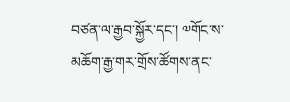བཙན་ལ་རྒྱབ་སྐྱོར་དང་། ༧གོང་ས་མཆོག་རྒྱ་གར་གྲོས་ཚོགས་ནང་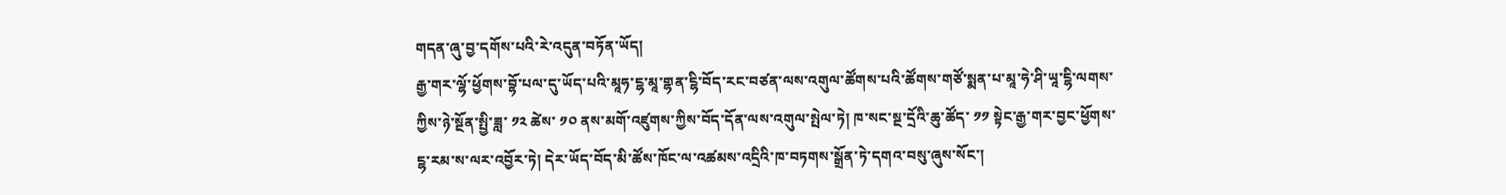གདན་ཞུ་བྱ་དགོས་པའི་རེ་འདུན་བཏོན་ཡོད།
རྒྱ་གར་ལྷོ་ཕྱོགས་བྷོ་པལ་དུ་ཡོད་པའི་མཱཧ་ངྷ་མཱ་གྷན་ངྷི་བོད་རང་བཙན་ལས་འགུལ་ཚོགས་པའི་ཚོགས་གཙོ་སྨན་པ་མཱ་ཧེ་ཤི་ཡཱ་ངྷི་ལགས་ཀྱིས་ཉེ་སྔོན་སྤྱི་ཟླ་ ༡༢ ཚེས་ ༡༠ ནས་མགོ་འཛུགས་ཀྱིས་བོད་དོན་ལས་འགུལ་སྤེལ་ཏེ། ཁ་སང་སྔ་དྲོའི་ཆུ་ཚོད་ ༡༡ སྟེང་རྒྱ་གར་བྱང་ཕྱོགས་ངྷ་རམ་ས་ལར་འབྱོར་ཏེ། དེར་ཡོད་བོད་མི་ཚོས་ཁོང་ལ་འཚམས་འདྲིའི་ཁ་བཏགས་སྒྲོན་ཏེ་དགའ་བསུ་ཞུས་སོང་།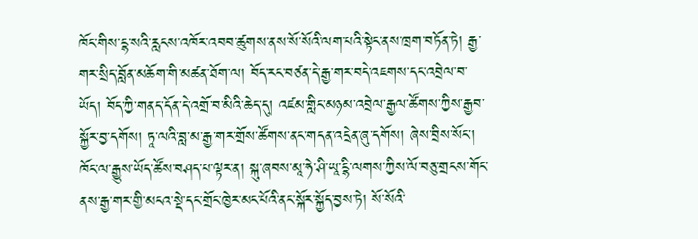ཁོང་གིས་ངྷ་སའི་རླངས་འཁོར་འབབ་ཚུགས་ནས་སོ་སོའི་ལག་པའི་སྟེང་ནས་ཁྲག་བཏོན་ཏེ། རྒྱ་གར་སྲིད་བློན་མཆོག་གི་མཚན་ཐོག་ལ། བོད་རང་བཙན་དེ་རྒྱ་གར་བདེ་འཇགས་དང་འབྲེལ་བ་ཡོད། བོད་ཀྱི་གནད་དོན་དེ་འགྲོ་བ་མིའི་ཆེད་དུ། འཛམ་གླིང་མཉམ་འབྲེལ་རྒྱལ་ཚོགས་ཀྱིས་རྒྱབ་སྐྱོར་བྱ་དགོས། ཏཱ་ལའི་བླ་མ་རྒྱ་གར་གྲོས་ཚོགས་ནང་གདན་འདྲེན་ཞུ་དགོས། ཞེས་བྲིས་སོང་། ཁོང་ལ་རྒྱུས་ཡོད་ཚོས་བཤད་པ་ལྟར་ན། སྐུ་ཞབས་མཱ་ཧེ་ཤི་ཡཱ་ངྷི་ལགས་ཀྱིས་ལོ་བཅུ་གྲངས་གོང་ནས་རྒྱ་གར་གྱི་མངའ་སྡེ་དང་གྲོང་ཁྱེར་མང་པོའི་ནང་སྐོར་སྐྱོད་བྱས་ཏེ། སོ་སོའི་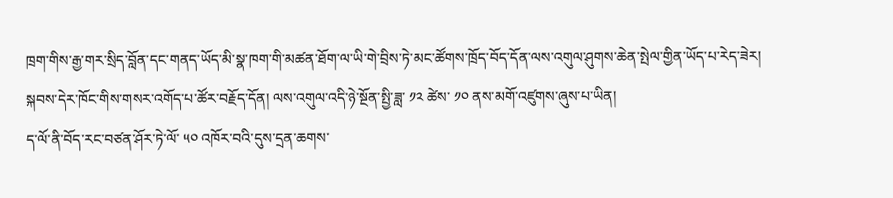ཁྲག་གིས་རྒྱ་གར་སྲིད་བློན་དང་གནད་ཡོད་མི་སྣ་ཁག་གི་མཚན་ཐོག་ལ་ཡི་གེ་བྲིས་ཏེ་མང་ཚོགས་ཁྲོད་བོད་དོན་ལས་འགུལ་ཤུགས་ཆེན་སྤེལ་གྱིན་ཡོད་པ་རེད་ཟེར།
སྐབས་དེར་ཁོང་གིས་གསར་འགོད་པ་ཚོར་བརྗོད་དོན། ལས་འགུལ་འདི་ཉེ་སྔོན་སྤྱི་ཟླ་ ༡༢ ཚེས་ ༡༠ ནས་མགོ་འཛུགས་ཞུས་པ་ཡིན།
ད་ལོ་ནི་བོད་རང་བཙན་ཤོར་ཏེ་ལོ་ ༥༠ འཁོར་བའི་དུས་དྲན་ཆགས་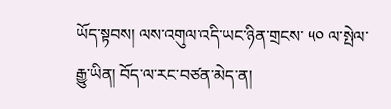ཡོད་སྟབས། ལས་འགུལ་འདི་ཡང་ཉིན་གྲངས་ ༥༠ ལ་སྤེལ་རྒྱུ་ཡིན། བོད་ལ་རང་བཙན་མེད་ན།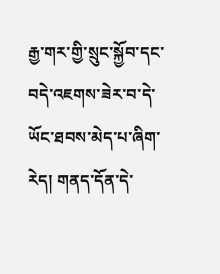རྒྱ་གར་གྱི་སྲུང་སྐྱོབ་དང་བདེ་འཇགས་ཟེར་བ་དེ་ཡོང་ཐབས་མེད་པ་ཞིག་རེད། གནད་དོན་དེ་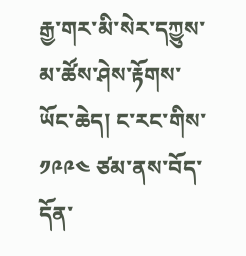རྒྱ་གར་མི་སེར་དཀྱུས་མ་ཚོས་ཤེས་རྟོགས་ཡོང་ཆེད། ང་རང་གིས་ ༡༩༩༤ ཙམ་ནས་བོད་དོན་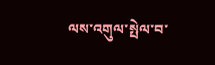ལས་འགུལ་སྤེལ་བ་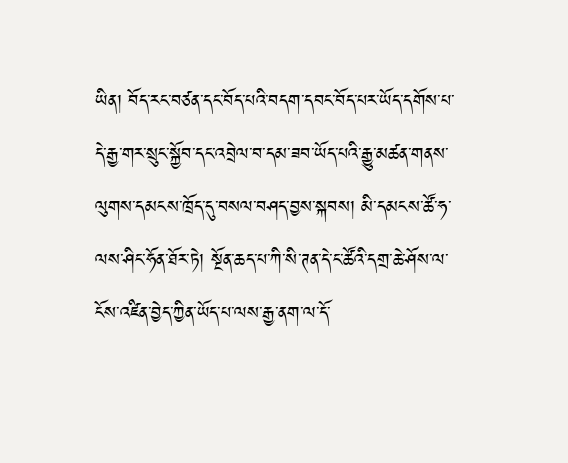ཡིན། བོད་རང་བཙན་དང་བོད་པའི་བདག་དབང་བོད་པར་ཡོད་དགོས་པ་དེ་རྒྱ་གར་སྲུང་སྐྱོབ་དང་འབྲེལ་བ་དམ་ཟབ་ཡོད་པའི་རྒྱུ་མཚན་གནས་ལུགས་དམངས་ཁྲོད་དུ་བསལ་བཤད་བྱས་སྐབས། མི་དམངས་ཚོ་ཧ་ལས་ཤིང་ཧོན་ཐོར་ཏེ། སྔོན་ཆད་པ་ཀི་སི་ཊན་དེ་ང་ཚོའི་དགྲ་ཆེ་ཤོས་ལ་ངོས་འཛིན་བྱེད་ཀྱིན་ཡོད་པ་ལས་རྒྱ་ནག་ལ་དོ་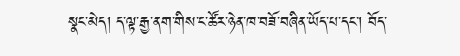སྣང་མེད། ད་ལྟ་རྒྱ་ནག་གིས་ང་ཚོར་ཉེན་ཁ་བཟོ་བཞིན་ཡོད་པ་དང་། བོད་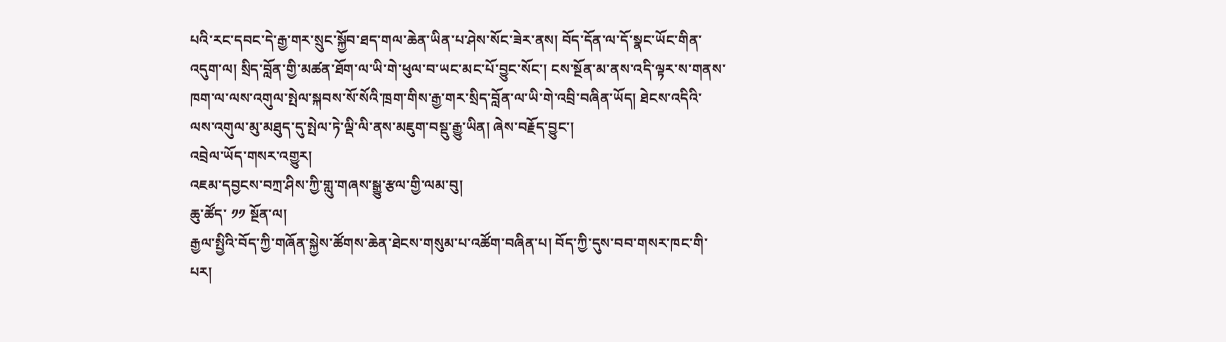པའི་རང་དབང་དེ་རྒྱ་གར་སྲུང་སྐྱོབ་ཐད་གལ་ཆེན་ཡིན་པ་ཤེས་སོང་ཟེར་ནས། བོད་དོན་ལ་དོ་སྣང་ཡོང་གིན་འདུག་ལ། སྲིད་བློན་གྱི་མཚན་ཐོག་ལ་ཡི་གེ་ཕུལ་བ་ཡང་མང་པོ་བྱུང་སོང་། ངས་སྔོན་མ་ནས་འདི་ལྟར་ས་གནས་ཁག་ལ་ལས་འགུལ་སྤེལ་སྐབས་སོ་སོའི་ཁྲག་གིས་རྒྱ་གར་སྲིད་བློན་ལ་ཡི་གེ་འབྲི་བཞིན་ཡོད། ཐེངས་འདིའི་ལས་འགུལ་མུ་མཐུད་དུ་སྤེལ་ཏེ་ལྡི་ལི་ནས་མཇུག་བསྡུ་རྒྱུ་ཡིན། ཞེས་བརྗོད་བྱུང་།
འབྲེལ་ཡོད་གསར་འགྱུར།
འཇམ་དབྱངས་བཀྲ་ཤིས་ཀྱི་གླུ་གཞས་སྒྱུ་རྩལ་གྱི་ལམ་བུ།
ཆུ་ཚོད་ ༡༡ སྔོན་ལ།
རྒྱལ་སྤྱིའི་བོད་ཀྱི་གཞོན་སྐྱེས་ཚོགས་ཆེན་ཐེངས་གསུམ་པ་འཚོག་བཞིན་པ། བོད་ཀྱི་དུས་བབ་གསར་ཁང་གི་པར།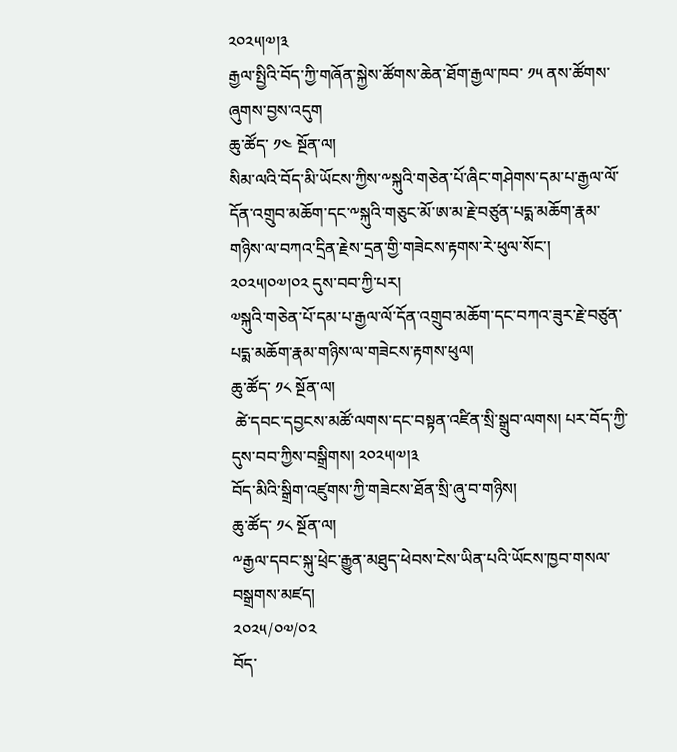༢༠༢༥།༧།༣
རྒྱལ་སྤྱིའི་བོད་ཀྱི་གཞོན་སྐྱེས་ཚོགས་ཆེན་ཐོག་རྒྱལ་ཁབ་ ༡༥ ནས་ཚོགས་ཞུགས་བྱས་འདུག
ཆུ་ཚོད་ ༡༤ སྔོན་ལ།
སིམ་ལའི་བོད་མི་ཡོངས་ཀྱིས་༸སྐུའི་གཅེན་པོ་ཞིང་གཤེགས་དམ་པ་རྒྱལ་ལོ་དོན་འགྲུབ་མཆོག་དང་༸སྐུའི་གཅུང་མོ་ཨ་མ་རྗེ་བཙུན་པདྨ་མཆོག་རྣམ་གཉིས་ལ་བཀའ་དྲིན་རྗེས་དྲན་གྱི་གཟེངས་རྟགས་རེ་ཕུལ་སོང་།  ༢༠༢༥།༠༧།༠༢ དུས་བབ་ཀྱི་པར།
༧སྐུའི་གཅེན་པོ་དམ་པ་རྒྱལ་ལོ་དོན་འགྲུབ་མཆོག་དང་བཀའ་ཟུར་རྗེ་བཙུན་པདྨ་མཆོག་རྣམ་གཉིས་ལ་གཟེངས་རྟགས་ཕུལ།
ཆུ་ཚོད་ ༡༨ སྔོན་ལ།
 ཚེ་དབང་དབྱངས་མཚོ་ལགས་དང་བསྟན་འཛིན་སྲི་སྒྲུབ་ལགས། པར་བོད་ཀྱི་དུས་བབ་ཀྱིས་བསྒྲིགས། ༢༠༢༥།༧།༣
བོད་མིའི་སྒྲིག་འཛུགས་ཀྱི་གཟེངས་ཐོན་སྲི་ཞུ་བ་གཉིས།
ཆུ་ཚོད་ ༡༨ སྔོན་ལ།
༸རྒྱལ་དབང་སྐུ་ཕྲེང་རྒྱུན་མཐུད་ཕེབས་ངེས་ཡིན་པའི་ཡོངས་ཁྱབ་གསལ་བསྒྲགས་མཛད།
༢༠༢༥/༠༧/༠༢
བོད་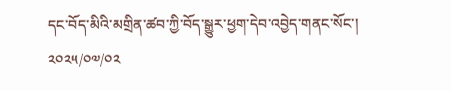དང་བོད་མིའི་མགྲིན་ཚབ་ཀྱི་བོད་སྒྱུར་ཕྱག་དེབ་འབྱེད་གནང་སོང་།
༢༠༢༥/༠༧/༠༢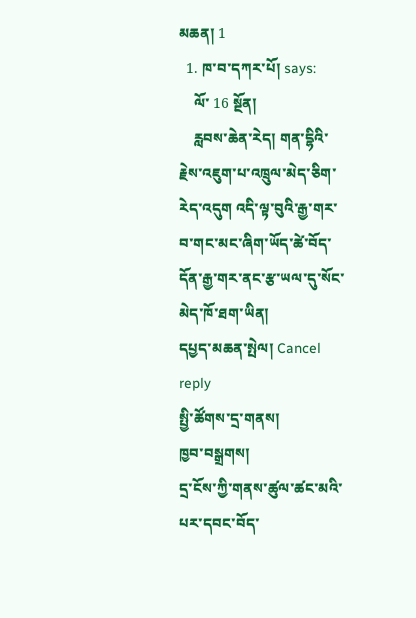མཆན། 1
  1. ཁ་བ་དཀར་པོ། says:
    ལོ་ 16 སྔོན།
    རླབས་ཆེན་རེད། གན་དྷིའི་རྗེས་འཇུག་པ་འཁྲུལ་མེད་ཅིག་རེད་འདུག འདི་ལྟ་བུའི་རྒྱ་གར་བ་གང་མང་ཞིག་ཡོད་ཚེ་བོད་དོན་རྒྱ་གར་ནང་རྩ་ཡལ་དུ་སོང་མེད་ཁོ་ཐག་ཡིན།
དཔྱད་མཆན་སྤེལ། Cancel reply
སྤྱི་ཚོགས་དྲ་གནས།
ཁྱབ་བསྒྲགས།
དྲ་ངོས་ཀྱི་གནས་ཚུལ་ཚང་མའི་པར་དབང་བོད་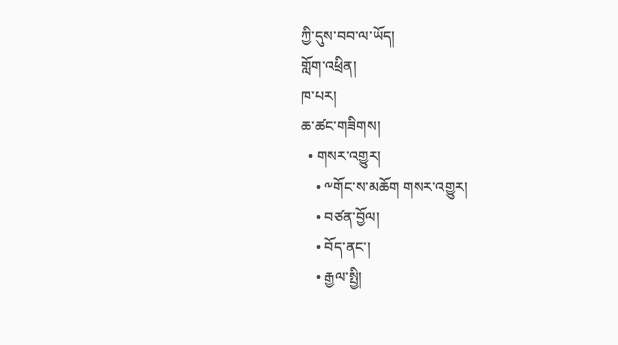ཀྱི་དུས་བབ་ལ་ཡོད།
གློག་འཕྲིན།
ཁ་པར།
ཆ་ཚང་གཟིགས།
  • གསར་འགྱུར།
    • ༸གོང་ས་མཆོག གསར་འགྱུར།
    • བཙན་བྱོལ།
    • བོད་ནང་།
    • རྒྱལ་སྤྱི།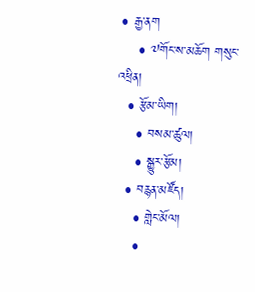• རྒྱ་ནག
    • ༧གོང་ས་མཆོག གསུང་འཕྲིན།
  • རྩོམ་ཡིག།
    • བསམ་ཚུལ།
    • སྒྱུར་རྩོམ།
  • བརྙན་མཛོད།
    • གླེང་མོལ།
    •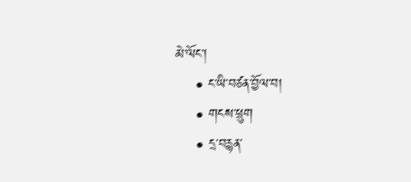མེ་ལོང་།
    • ང་ཡི་བཙན་བྱོལ་བ།
    • གངས་ཕྲུག
    • དྲ་བརྙན་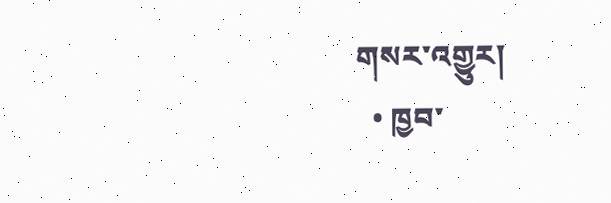གསར་འགྱུར།
  • ཁྱབ་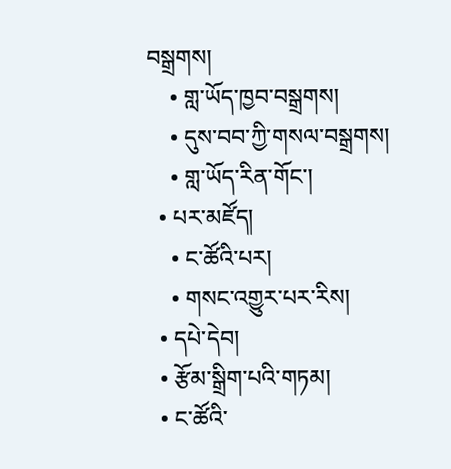བསྒྲགས།
    • གླ་ཡོད་ཁྱབ་བསྒྲགས།
    • དུས་བབ་ཀྱི་གསལ་བསྒྲགས།
    • གླ་ཡོད་རིན་གོང་།
  • པར་མཛོད།
    • ང་ཚོའི་པར།
    • གསང་འགྱུར་པར་རིས།
  • དཔེ་དེབ།
  • རྩོམ་སྒྲིག་པའི་གཏམ།
  • ང་ཚོའི་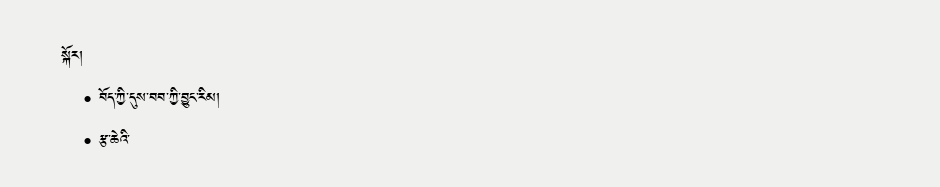སྐོར།
    • བོད་ཀྱི་དུས་བབ་ཀྱི་བྱུང་རིམ།
    • རྩ་ཆེའི་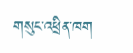གསུང་འཕྲིན་ཁག